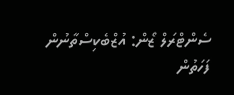ސެންޓްރަލް ޒޯން: އުޒްބެކިސްތާނުން ފަހަތުން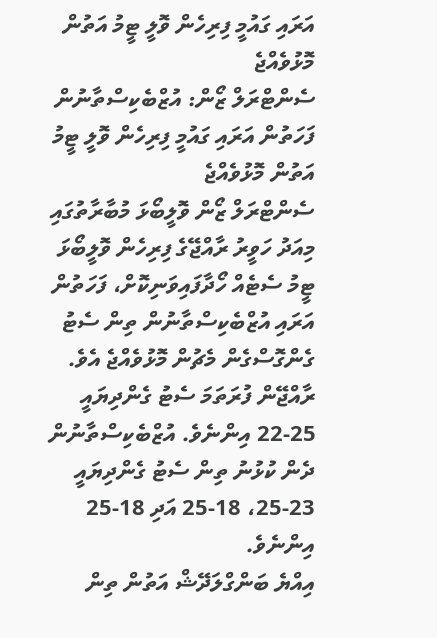އަރައި ގައުމީ ފިރިހެން ވޮލީ ޓީމު އަތުން މޮޅުވެއްޖެ
ސެންޓްރަލް ޒޯން: އުޒްބެކިސްތާނުން ފަހަތުން އަރައި ގައުމީ ފިރިހެން ވޮލީ ޓީމު އަތުން މޮޅުވެއްޖެ
ސެންޓްރަލް ޒޯން ވޮލީބޯޅަ މުބާރާތުގައި މިއަދު ހަވީރު ރާއްޖޭގެ ފިރިހެން ވޮލީބޯޅަ ޓީމު ސެޓެއް ހޯދާފައިވަނިކޮށް، ފަހަތުން އަރައި އުޒްބެކިސްތާނުން ތިން ސެޓު ގެންގޮސްގެން މެޗުން މޮޅުވެއްޖެ އެވެ.
ރާއްޖޭން ފުރަތަމަ ސެޓު ގެންދިޔައީ 25-22 އިންނެވެ. އުޒްބެކިސްތާނުން ދެން ކުޅުނު ތިން ސެޓު ގެންދިޔައީ 23-25، 18-25 އަދި 18-25 އިންނެވެ.
އިއްޔެ ބަންގްލަދޭޝް އަތުން ތިން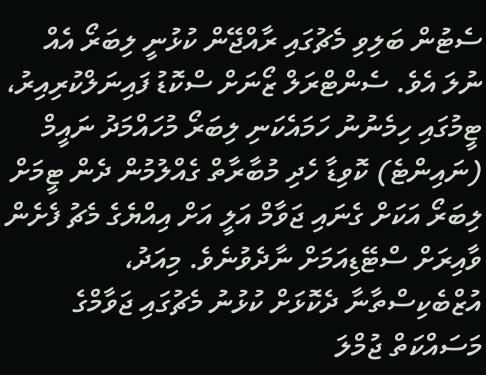ސެޓުން ބަލިވި މެޗުގައި ރާއްޖޭން ކުޅުނީ ލިބަރޯ އެއް ނުލަ އެވެ. ސެންޓްރަލް ޒޯނަށް ސްކޮޑު ފައިނަލްކުރިއިރު، ޓީމުގައި ހިމެނުނު ހަމައެކަނި ލިބަރޯ މުހައްމަދު ނައީމް (ނައިންޓެ) ކޮވިޑާ ހެދި މުބާރާތް ގެއްލުމުން ދެން ޓީމަށް ލިބަރޯ އަކަށް ގެނައި ޖަވާމް އަލީ އަށް އިއްޔެގެ މެޗު ފެށެން ވާއިރަށް ސްޓޭޑިއަމަށް ނާދެވުނެވެ. މިއަދު، އުޒްބެކިސްތާނާ ދެކޮޅަށް ކުޅުނު މެޗުގައި ޖަވާމްގެ މަސައްކަތް ޖުމްލަ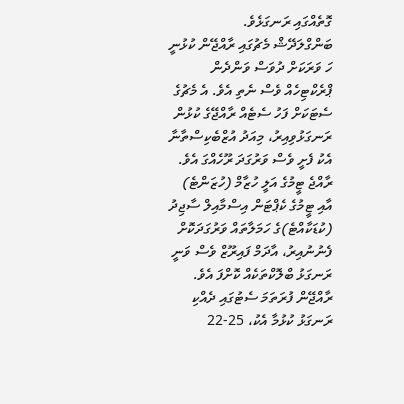ގޮތެއްގައި ރަނގަޅެވެ.
ބަންގްލަދޭޝް މެޗުގައި ރާއްޖޭން ކުޅުނީ ހަ ވަރަކަށް ދުވަސް ވަންދެން ޕްރެކްޓިހެއް ވެސް ނެތި އެވެ. އެ މެޗުގެ ސެޓަކަށް ފަހު ސެޓެއް ރާއްޖޭގެ ކުޅުން ރަނގަޅުވިއިރު، މިއަދު އުޒްބެކިސްތާނާ އެކު ފެށީ ވެސް ވަރުގަދަ ރޫހެއްގަ އެވެ. ރާއްޖެ ޓީމުގެ އަލީ ހުޒާމް (ހުޒަންޓެ) އާއި ޓީމުގެ ކެޕްޓަން އިސްމާއިލް ސާޖިދު (ކުޑަކާއްޓެ)ގެ ހަމަލާތައް ވަރުގަދަކޮށް ފެނުނުއިރު، އާދަމް ފައިރޫޒް ވެސް ވަނީ ރަނގަޅު ބްލޮކްތަކެއް ކޮށްފަ އެވެ. ރާއްޖޭން ފުރަތަމަ ސެޓުގައި ދެއްކި ރަނގަޅު ކުޅުމާ އެކު، 25-22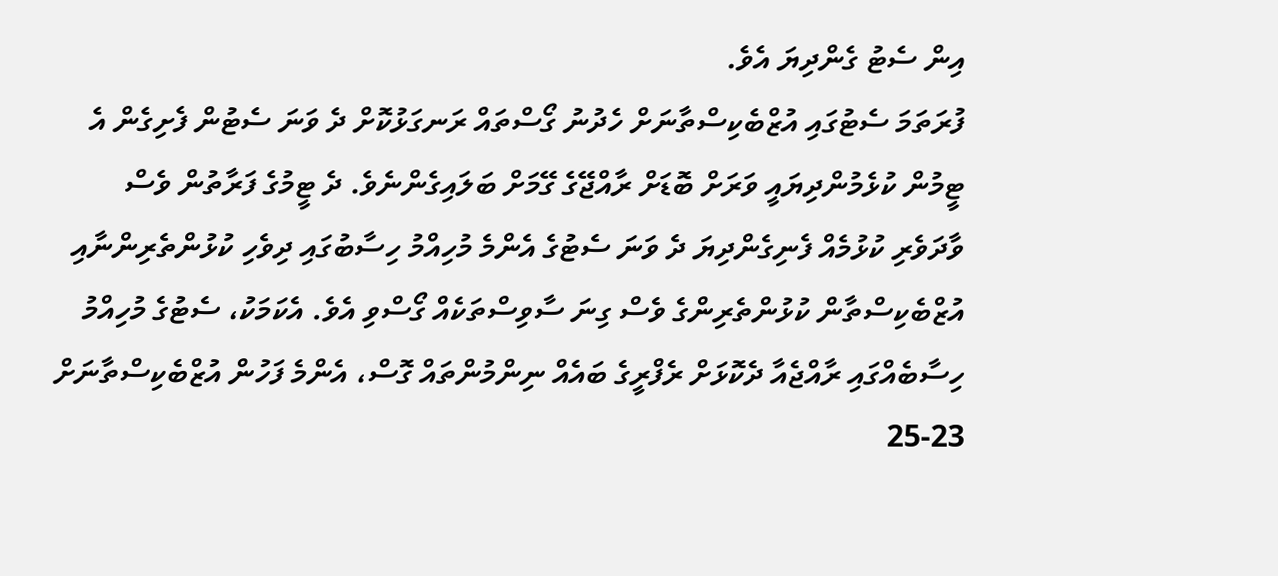އިން ސެޓު ގެންދިޔަ އެވެ.
ފުރަތަމަ ސެޓުގައި އުޒްބެކިސްތާނަށް ހެދުނު ގޯސްތައް ރަނގަޅުކޮށް ދެ ވަނަ ސެޓުން ފެށިގެން އެ ޓީމުން ކުޅެމުންދިޔައީ ވަރަށް ބޮޑަށް ރާއްޖޭގެ ގޭމަށް ބަލައިގެންނެވެ. ދެ ޓީމުގެ ފަރާތުން ވެސް ވާދަވެރި ކުޅުމެއް ފެނިގެންދިޔަ ދެ ވަނަ ސެޓުގެ އެންމެ މުހިއްމު ހިސާބުގައި ދިވެހި ކުޅުންތެރިންނާއި އުޒްބެކިސްތާން ކުޅުންތެރިންގެ ވެސް ގިނަ ސާވިސްތަކެއް ގޯސްވި އެވެ. އެކަމަކު، ސެޓުގެ މުހިއްމު ހިސާބެއްގައި ރާއްޖެއާ ދެކޮޅަށް ރެފްރީގެ ބައެއް ނިންމުންތައް ގޮސް، އެންމެ ފަހުން އުޒްބެކިސްތާނަށް 23-25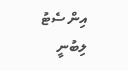އިން ސެޓު ލިބުނީ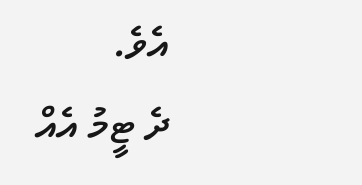އެވެ.
ދެ ޓީމު އެއް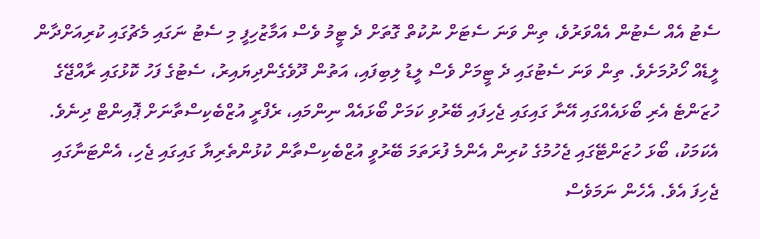ސެޓު އެއް ސެޓުން އެއްވަރުވެ، ތިން ވަނަ ސެޓަށް ނުކުތް ގޮތަށް ދެ ޓީމު ވެސް އަމާޒުހިފީ މި ސެޓު ނަގައި މެޗުގައި ކުރިއަށްދާން ލީޑެއް ހޯދުމަށެވެ. ތިން ވަނަ ސެޓުގައި ދެ ޓީމަށް ވެސް ލީޑު ލިބިފައި، އަތުން ދޫވެގެންދިޔައިރު، ސެޓުގެ ފަހު ކޮޅުގައި ރާއްޖޭގެ ހުޒަންޓެ އެރި ބޯޅައެއްގައި އޭނާ ގައިގައި ޖެހިފައި ބޭރުވި ކަމަށް ބޯޅައެއް ނިންމައި، ރެފްރީ އުޒްބެކިސްތާނަށް ޕޮއިންޓް ދިނެވެ. އެކަމަކު، ބޯޅަ ހުޒަންޓޭގައި ޖެހުމުގެ ކުރިން އެންމެ ފުރަތަމަ ބޭރުވީ އުޒްބެކިސްތާން ކުޅުންތެރިޔާ ގައިގައި ޖެހި، އެންޓަނާގައި ޖެހިފަ އެވެ. އެހެން ނަމަވެސް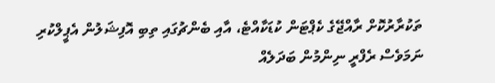ތަކުރާރުކޮށް ރާއްޖޭގެ ކެޕްޓަން ކުޑަކާއްޓެ، އާއި ބެންޗުގައި ތިބި އޮފިޝަލުން އެޕީލްކުރި ނަމަވެސް ރެފްރީ ނިންމުން ބަދަލެއް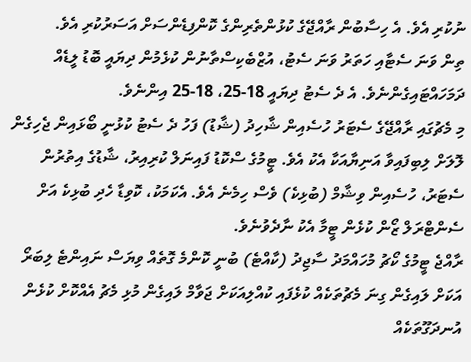ނުކުރި އެވެ. އެ ހިސާބުން ރާއްޖޭގެ ކުޅުންތެރިންގެ ކޮންފިޑެންސަށް އަސަރުކުރި އެވެ.
ތިން ވަނަ ސެޓާއި ހަތަރު ވަނަ ސެޓު، އުޒްބެކިސްތާނުން ކުޅެމުން ދިޔައީ ބޮޑު ލީޑެއް ދަމަހައްޓައިގެންނެވެ. އެ ދެ ސެޓު ދިޔައީ 18-25، 18-25 އިންނެވެ.
މި މެޗުގައި ރާއްޖޭގެ ސެޓަރު ހުސެއިން ޝާހިދު (ޝާޑު) ފަހު ދެ ސެޓު ކުޅުނީ ބޯޅައިން ޖެހިގެން ލޮލަށް ލިބިފައިވާ އަނިޔާއަކާ އެކު އެވެ. ޓީމުގެ ސްކޮޑު ފައިނަލް ކުރިއިރު، ޝާޑުގެ އިތުރުން ސެޓަރު، ހުސެއިން ވިޝާމް (ބުޅިކެ) ވެސް ހިމެނެ އެވެ. އެކަމަކު، ކޮވިޑާ ހެދި ބުޅިކެ އަށް ސެންޓްރަލް ޒޯން ކުޅެން ޓީމާ އެކު ނާދެވުނެވެ.
ރާއްޖެ ޓީމުގެ ކޯޗު މުހައްމަދު ސާޖިދު (ކާއްޓެ) ބުނީ ކޮންމެ ގޮތެއް ވިޔަސް ނައިންޓެ ލިބަރޯ އަކަށް ލައިގެން ގިނަ މެޗުތަކެއް ކުޅެފައި ކުއްލިއަކަށް ޖަވާމް ލައިގެން މުޅި މެޗު އެއްކޮށް ކުޅެން އުނދަގޫތަކެއް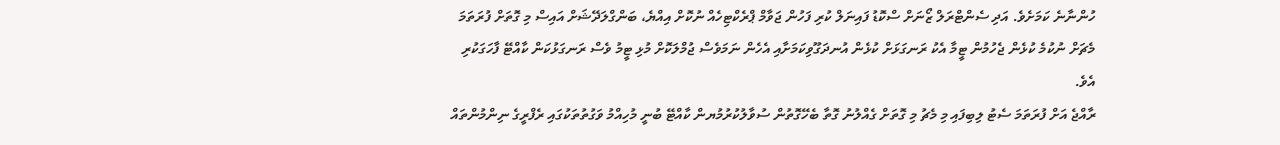ހުންނާނެ ކަމަށެވެ. އަދި ސެންޓްރަލް ޒޯނަށް ސްކޮޑު ފައިނަލް ކުރި ފަހުން ޖަވާމް ޕްރެކްޓިހެއް ނުކޮށް އިއްޔެ، ބަންގްލަދޭޝަށް އައިސް މި ގޮތަށް ފުރަތަމަ މެޗަށް ނުކުމެ ކުޅެން ޖެހުމުން ޓީމާ އެކު ރަނގަޅަށް ކުޅެން އުނދަގޫވިކަމަށާއި އެހެން ނަމަވެސް ޖުމްލަކޮށް މުޅި ޓީމު ވެސް ރަނގަޅުކަން ކާއްޓޭ ފާހަގަކުރި އެވެ.
ރާއްޖެ އަށް ފުރަތަމަ ސެޓު ލިބިފައި މި މެޗު މި ގޮތަށް ގެއްލުނު ގޮތާ ބެހޭގޮތުން ސުވާލުކުރުމުޔން ކާއްޓޭ ބުނީ މުހިއްމު ވަގުތުތަކުގައި ރެފްރީގެ ނިންމުންތައް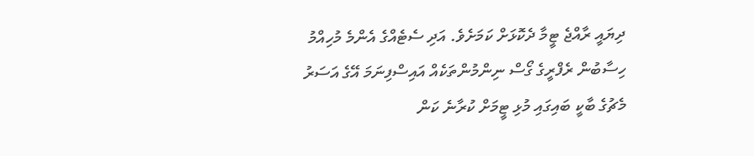ދިޔައީ ރާއްޖެ ޓީމާ ދެކޮޅަށް ކަމަށެވެ. އަދި ސެޓެއްގެ އެންމެ މުހިއްމު ހިސާބުން ރެފްރީގެ ގޯސް ނިންމުންތަކެއް އައިސްފިނަމަ އޭގެ އަސަރު މެޗުގެ ބާކީ ބައިގައި މުޅި ޓީމަށް ކުރާނެ ކަން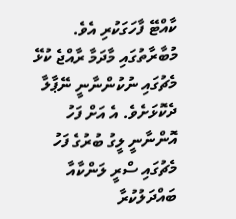ކާއްޓޭ ފާހަގަކުރި އެވެ.
މުބާރާތުގައި މާދަމާ ރާއްޖެ ކުޅޭ މެޗުގައި ނުކުންނާނީ ނޭޕާލާ ދެކޮޅަށެވެ. އެ އަށް ފަހު އޮންނާނީ ލީގު ބުރުގެ ފަހު މެޗުގައި ސްރީ ލަންކާއާ ބައްދަލުކުރާ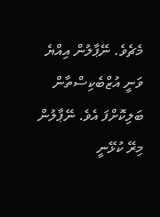މެޗެވެ. ނޭޕާލުން އިއްޔެ ވަނީ އުޒްބެކިސްތާން ބަލިކޮށްފަ އެވެ. ނޭޕާލުން މިރޭ ކުޅޭނީ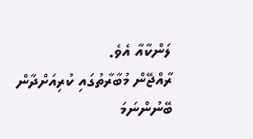ލަންކާއާ އެވެ.
ރާއްޖޭން މުބާރާތުގައި ކުރިއަށްދާން ބޭނުންނަމަ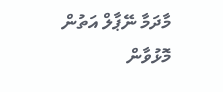މާދަމާ ނޭޕާލް އަތުން މޮޅުވާން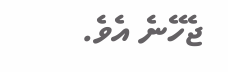ޖެހޭނެ އެވެ.